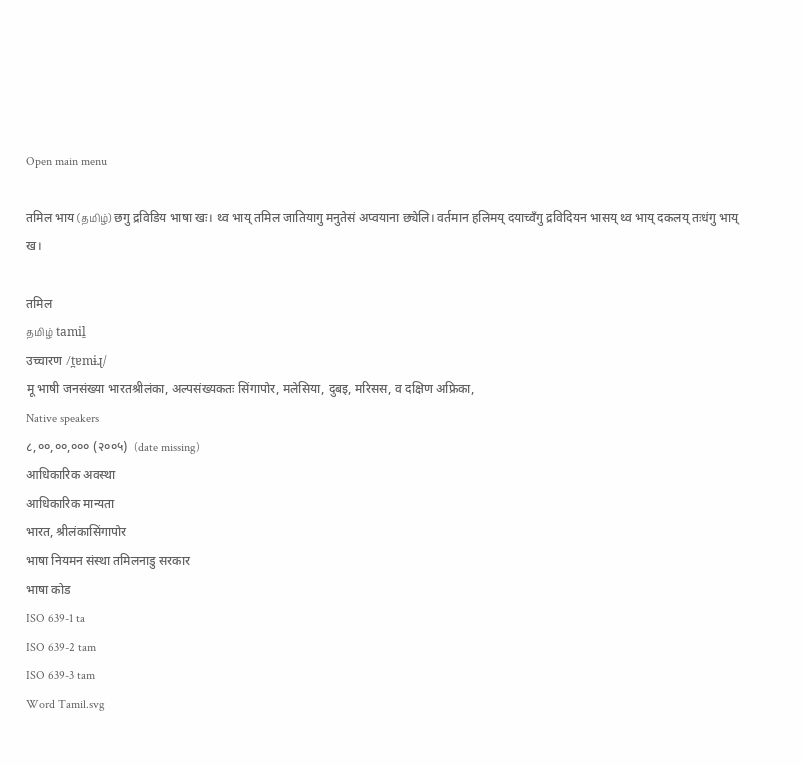Open main menu

तमिल भाय (தமிழ்) छगु द्रविडिय भाषा खः। थ्व भाय् तमिल जातियागु मनुतेसं अप्वयाना छ्येलि। वर्तमान हलिमय् दयाच्वँगु द्रविदियन भासय् थ्व भाय् दकलय् तःधंगु भाय् ख।

तमिल
தமிழ் tamiḻ
उच्चारण /t̪ɐmɨɻ/
मू भाषी जनसंख्या भारतश्रीलंका, अल्पसंख्यकतः सिंगापोर, मलेसिया, दुबइ, मरिसस, व दक्षिण अफ्रिका,
Native speakers
८,००,००,००० (२००५)  (date missing)
आधिकारिक अवस्था
आधिकारिक मान्यता
भारत, श्रीलंकासिंगापोर
भाषा नियमन संस्था तमिलनाडु सरकार
भाषा कोड
ISO 639-1 ta
ISO 639-2 tam
ISO 639-3 tam
Word Tamil.svg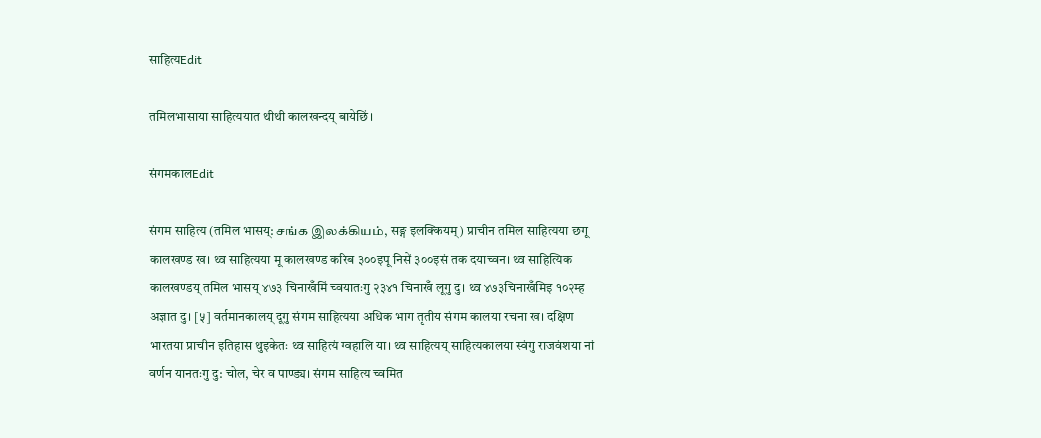साहित्यEdit

तमिलभासाया साहित्ययात थीथी कालखन्दय् बायेछिं।

संगमकालEdit

संगम साहित्य (तमिल भासय्: சங்க இலக்கியம், सङ्ग इलक्कियम्) प्राचीन तमिल साहित्यया छगू कालखण्ड ख। थ्व साहित्यया मू कालखण्ड करिब ३००इपू निसें ३००इसं तक दयाच्वन। थ्व साहित्यिक कालखण्डय् तमिल भासय् ४७३ चिनाखँमिं च्वयातःगु २३४१ चिनाखँ लूगु दु। थ्व ४७३चिनाखँमिइ १०२म्ह अज्ञात दु। [५] वर्तमानकालय् दूगु संगम साहित्यया अधिक भाग तृतीय संगम कालया रचना ख। दक्षिण भारतया प्राचीन इतिहास थुइकेतः थ्व साहित्यं ग्वहालि या। थ्व साहित्यय् साहित्यकालया स्वंगु राजवंशया नां वर्णन यानतःगु दु: चोल, चेर व पाण्ड्य। संगम साहित्य च्वमित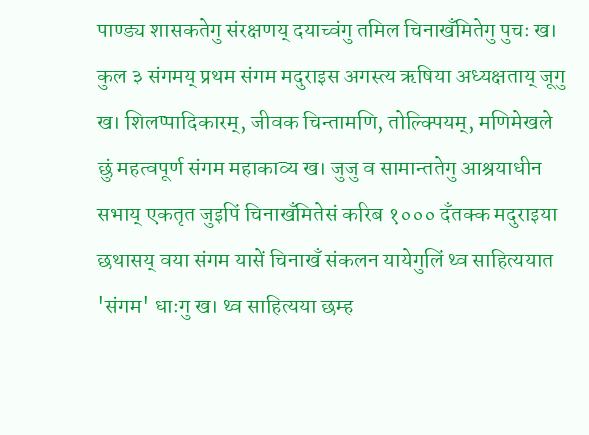पाण्ड्य शासकतेगु संरक्षणय् दयाच्वंगु तमिल चिनाखँमितेगु पुचः ख। कुल ३ संगमय् प्रथम संगम मदुराइस अगस्त्य ऋषिया अध्यक्षताय् जूगु ख। शिलप्पादिकारम्, जीवक चिन्तामणि, तोल्क्पियम्, मणिमेखले छुं महत्वपूर्ण संगम महाकाव्य ख। जुजु व सामान्ततेगु आश्रयाधीन सभाय् एकतृत जुइपिं चिनाखँमितेसं करिब १००० दँतक्क मदुराइया छथासय् वया संगम यासें चिनाखँ संकलन यायेगुलिं थ्व साहित्ययात 'संगम' धाःगु ख। थ्व साहित्यया छम्ह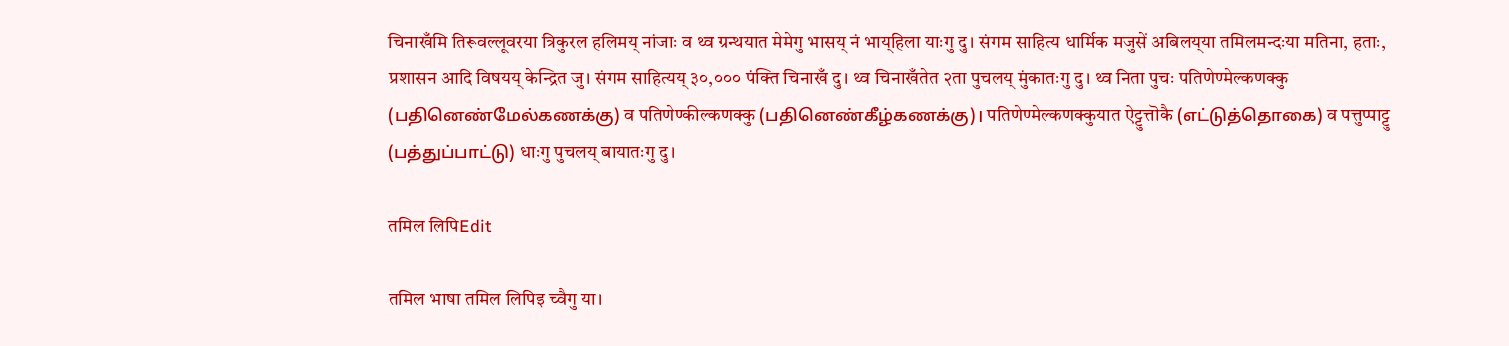चिनाखँमि तिरूवल्लूवरया त्रिकुरल हलिमय् नांजाः व थ्व ग्रन्थयात मेमेगु भासय् नं भाय्‌हिला याःगु दु। संगम साहित्य धार्मिक मजुसें अबिलय्‌या तमिलमन्दःया मतिना, हताः, प्रशासन आदि विषयय् केन्द्रित जु। संगम साहित्यय् ३०,००० पंक्ति चिनाखँ दु। थ्व चिनाखँतेत २ता पुचलय् मुंकातःगु दु। थ्व निता पुचः पतिणेण्मेल्कणक्कु (பதினெண்மேல்கணக்கு) व पतिणेण्कील्कणक्कु (பதினெண்கீழ்கணக்கு)। पतिणेण्मेल्कणक्कुयात ऐट्टुत्तॊकै (எட்டுத்தொகை) व पत्तुप्पाट्टु (பத்துப்பாட்டு) धाःगु पुचलय् बायातःगु दु।

तमिल लिपिEdit

तमिल भाषा तमिल लिपिइ च्वैगु या।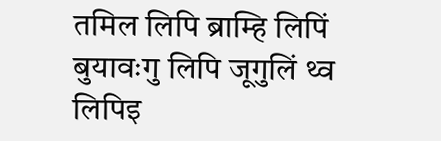तमिल लिपि ब्राम्हि लिपिं बुयावःगु लिपि जूगुलिं थ्व लिपिइ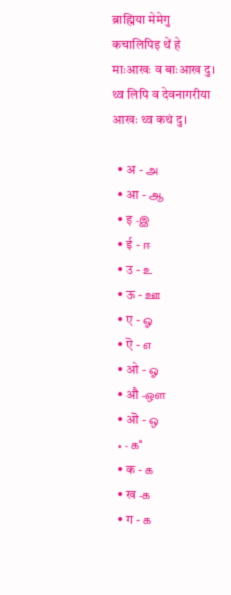ब्राह्मिया मेमेगु कचालिपिइ थें हे माःआखः व बाःआख दु। थ्व लिपि व देवनागरीया आखः थ्व कथं दु।

  • अ - அ
  • आ - ஆ
  • इ -இ
  • ई - ஈ
  • उ - உ
  • ऊ - ஊ
  • ए - ஓ
  • ऎ - எ
  • ओ - ஓ
  • औ -ஔ
  • ऒ - ஒ
  • - கஂ
  • क - க
  • ख -க
  • ग - க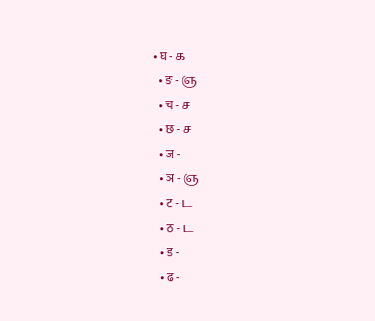• घ - க
  • ङ - ஞ
  • च - ச
  • छ - ச
  • ज -
  • ञ - ஞ
  • ट - ட
  • ठ - ட
  • ड -
  • ढ -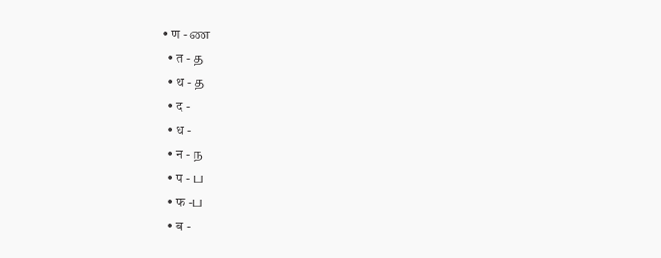• ण - ண
  • त - த
  • थ - த
  • द -
  • ध -
  • न - ந
  • प - ப
  • फ -ப
  • ब -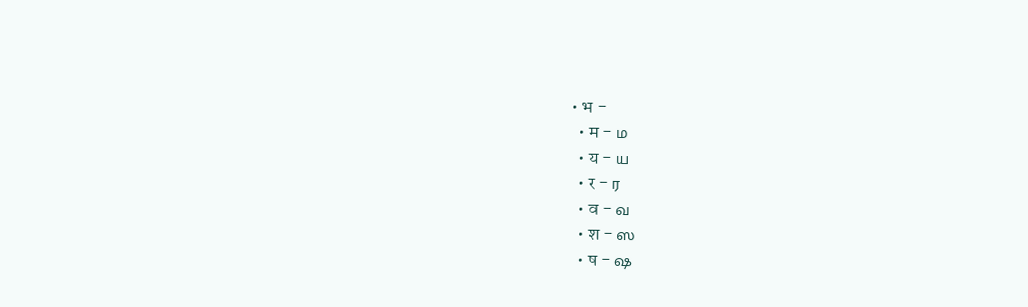• भ -
  • म - ம
  • य - ய
  • र - ர
  • व - வ
  • श - ஸ
  • ष - ஷ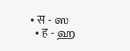• स - ஸ
  • ह - ஹ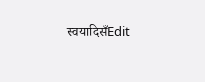स्वयादिसँEdit